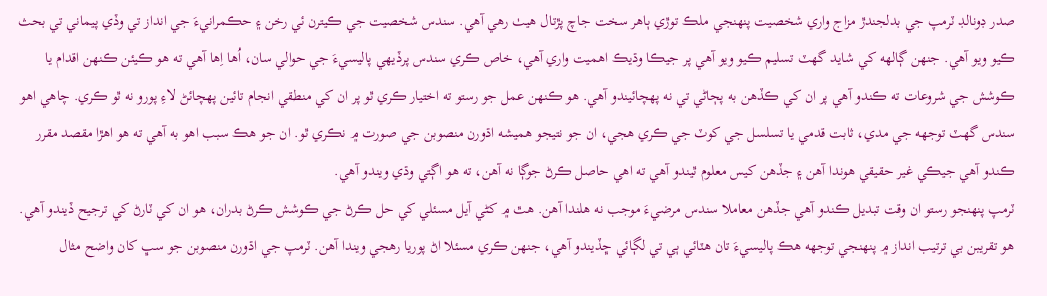صدر ڊونالڊ ٽرمپ جي بدلجندڙ مزاج واري شخصيت پنهنجي ملڪ توڙي ٻاهر سخت جاچ پڙتال هيٺ رهي آهي. سندس شخصيت جي ڪيترن ئي رخن ۽ حڪمرانيءَ جي انداز تي وڏي پيماني تي بحث ڪيو ويو آهي. جنهن ڳالهه کي شايد گهٽ تسليم ڪيو ويو آهي پر جيڪا وڌيڪ اهميت واري آهي، خاص ڪري سندس پرڏيهي پاليسيءَ جي حوالي سان، اُها اِها آهي ته هو ڪيئن ڪنهن اقدام يا ڪوشش جي شروعات ته ڪندو آهي پر ان کي ڪڏهن به پڄاڻي تي نه پهچائيندو آهي. هو ڪنهن عمل جو رستو ته اختيار ڪري ٿو پر ان کي منطقي انجام تائين پهچائڻ لاءِ پورو نه ٿو ڪري. چاهي اهو سندس گهٽ توجهه جي مدي، ثابت قدمي يا تسلسل جي کوٽ جي ڪري هجي، ان جو نتيجو هميشه اڌورن منصوبن جي صورت ۾ نڪري ٿو. ان جو هڪ سبب اهو به آهي ته هو اهڙا مقصد مقرر ڪندو آهي جيڪي غير حقيقي هوندا آهن ۽ جڏهن کيس معلوم ٿيندو آهي ته اهي حاصل ڪرڻ جوڳا نه آهن، ته هو اڳتي وڌي ويندو آهي.
ٽرمپ پنهنجو رستو ان وقت تبديل ڪندو آهي جڏهن معاملا سندس مرضيءَ موجب نه هلندا آهن. هٿ ۾ کڻي آيل مسئلي کي حل ڪرڻ جي ڪوشش ڪرڻ بدران، هو ان کي ٽارڻ کي ترجيح ڏيندو آهي. هو تقريبن بي ترتيب انداز ۾ پنهنجي توجهه هڪ پاليسيءَ تان هٽائي ٻي تي لڳائي ڇڏيندو آهي، جنهن ڪري مسئلا اڻ پوريا رهجي ويندا آهن. ٽرمپ جي اڌورن منصوبن جو سڀ کان واضح مثال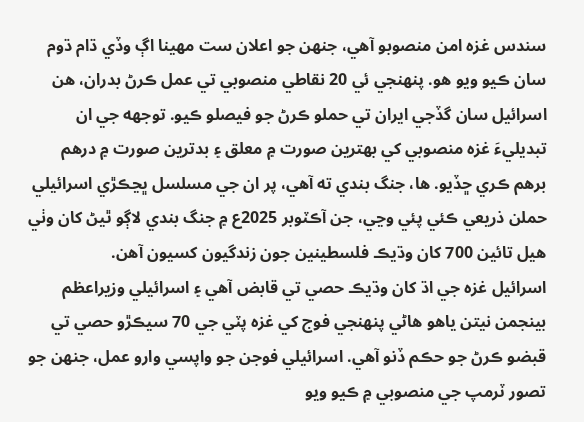سندس غزه امن منصوبو آهي، جنهن جو اعلان ست مهينا اڳ وڏي ڌام ڌوم سان ڪيو ويو هو. پنهنجي ئي 20 نقاطي منصوبي تي عمل ڪرڻ بدران، هن اسرائيل سان گڏجي ايران تي حملو ڪرڻ جو فيصلو ڪيو. توجهه جي ان تبديليءَ غزه منصوبي کي بهترين صورت ۾ معلق ۽ بدترين صورت ۾ درهم برهم ڪري ڇڏيو. ها، جنگ بندي ته آهي، پر ان جي مسلسل ڀڃڪڙي اسرائيلي حملن ذريعي ڪئي پئي وڃي، جن آڪٽوبر 2025ع ۾ جنگ بندي لاڳو ٿيڻ کان وٺي هيل تائين 700 کان وڌيڪ فلسطينين جون زندگيون کسيون آهن.
اسرائيل غزه جي اڌ کان وڌيڪ حصي تي قابض آهي ۽ اسرائيلي وزيراعظم بينجمن نيتن ياهو هاڻي پنهنجي فوج کي غزه پٽي جي 70 سيڪڙو حصي تي قبضو ڪرڻ جو حڪم ڏنو آهي. اسرائيلي فوجن جو واپسي وارو عمل، جنهن جو تصور ٽرمپ جي منصوبي ۾ ڪيو ويو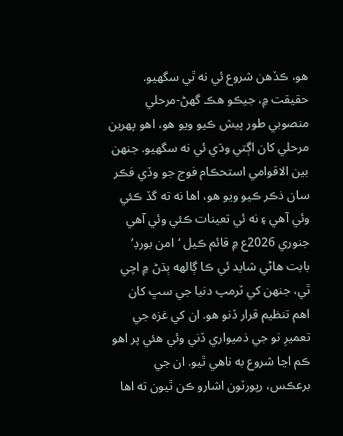هو، ڪڏهن شروع ئي نه ٿي سگهيو. حقيقت ۾، جيڪو هڪ گهڻ-مرحلي منصوبي طور پيش ڪيو ويو هو، اهو پهرين مرحلي کان اڳتي وڌي ئي نه سگهيو. جنهن بين الاقوامي استحڪام فوج جو وڏي فڪر سان ذڪر ڪيو ويو هو، اها نه ته گڏ ڪئي وئي آهي ۽ نه ئي تعينات ڪئي وئي آهي
جنوري 2026ع ۾ قائم ڪيل ‘امن بورڊ’ بابت هاڻي شايد ئي ڪا ڳالهه ٻڌڻ ۾ اچي ٿي، جنهن کي ٽرمپ دنيا جي سڀ کان اهم تنظيم قرار ڏنو هو. ان کي غزه جي تعميرِ نو جي ذميواري ڏني وئي هئي پر اهو ڪم اڃا شروع به ناهي ٿيو. ان جي برعڪس، رپورٽون اشارو ڪن ٿيون ته اها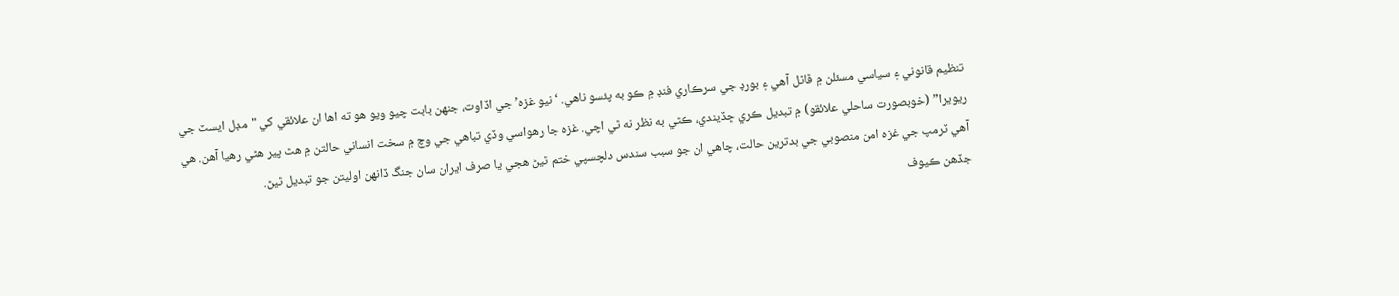تنظيم قانوني ۽ سياسي مسئلن ۾ ڦاٿل آهي ۽ بورڊ جي سرڪاري فنڊ ۾ ڪو به پئسو ناهي. ‘نيو غزه’ جي اڏاوت، جنهن بابت چيو ويو هو ته اها ان علائقي کي "مڊل ايسٽ جي ريويرا” (خوبصورت ساحلي علائقو) ۾ تبديل ڪري ڇڏيندي، ڪٿي به نظر نه ٿي اچي. غزه جا رهواسي وڏي تباهي جي وچ ۾ سخت انساني حالتن ۾ هٿ پير هڻي رهيا آهن. هي آهي ٽرمپ جي غزه امن منصوبي جي بدترين حالت، چاهي ان جو سبب سندس دلچسپي ختم ٿيڻ هجي يا صرف ايران سان جنگ ڏانهن اوليتن جو تبديل ٿيڻ.
جڏهن ڪيوف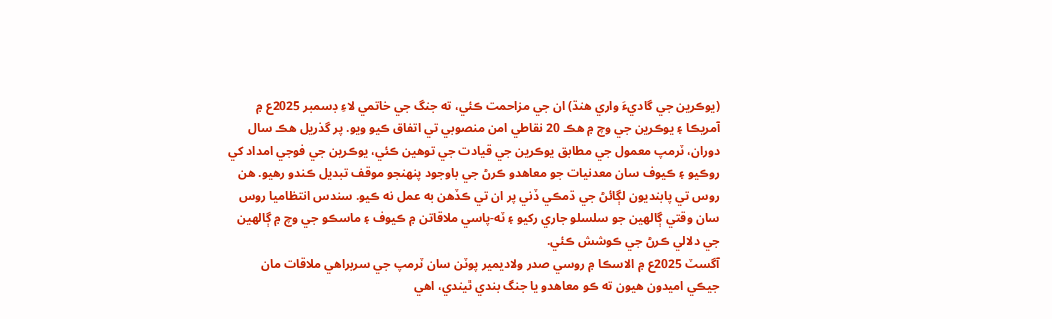(يوڪرين جي گاديءَ واري هنڌ) ان جي مزاحمت ڪئي، ته جنگ جي خاتمي لاءِ ڊسمبر 2025ع ۾ آمريڪا ۽ يوڪرين جي وچ ۾ هڪ 20 نقاطي امن منصوبي تي اتفاق ڪيو ويو. پر گذريل هڪ سال دوران، ٽرمپ معمول جي مطابق يوڪرين جي قيادت جي توهين ڪئي، يوڪرين جي فوجي امداد کي روڪيو ۽ ڪيوف سان معدنيات جو معاهدو ڪرڻ جي باوجود پنهنجو موقف تبديل ڪندو رهيو. هن روس تي پابنديون لڳائڻ جي ڌمڪي ڏني پر ان تي ڪڏهن به عمل نه ڪيو. سندس انتظاميا روس سان وقتي ڳالهين جو سلسلو جاري رکيو ۽ ٽه-پاسي ملاقاتن ۾ ڪيوف ۽ ماسڪو جي وچ ۾ ڳالهين جي دلالي ڪرڻ جي ڪوشش ڪئي.
آگسٽ 2025ع ۾ الاسڪا ۾ روسي صدر ولاديمير پوٽن سان ٽرمپ جي سربراهي ملاقات مان جيڪي اميدون هيون ته ڪو معاهدو يا جنگ بندي ٿيندي، اهي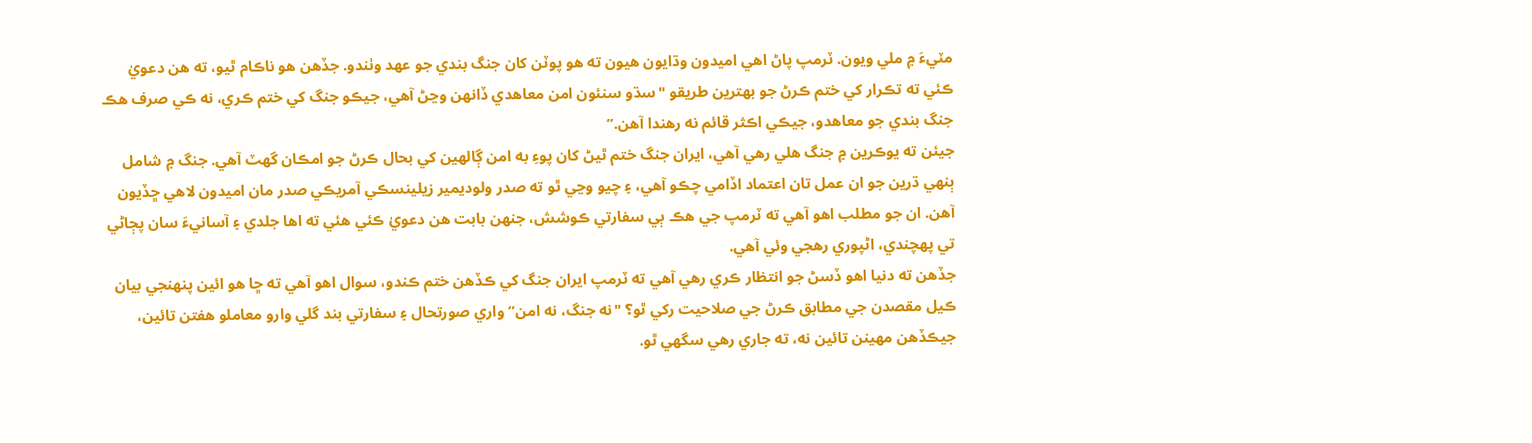مٽيءَ ۾ ملي ويون. ٽرمپ پاڻ اهي اميدون وڌايون هيون ته هو پوٽن کان جنگ بندي جو عهد وٺندو. جڏهن هو ناڪام ٿيو، ته هن دعويٰ ڪئي ته تڪرار کي ختم ڪرڻ جو بهترين طريقو "سڌو سنئون امن معاهدي ڏانهن وڃڻ آهي، جيڪو جنگ کي ختم ڪري، نه ڪي صرف هڪ جنگ بندي جو معاهدو، جيڪي اڪثر قائم نه رهندا آهن.”
جيئن ته يوڪرين ۾ جنگ هلي رهي آهي، ايران جنگ ختم ٿيڻ کان پوءِ به امن ڳالهين کي بحال ڪرڻ جو امڪان گهٽ آهي. جنگ ۾ شامل ٻنهي ڌرين جو ان عمل تان اعتماد اڏامي چڪو آهي، ۽ چيو وڃي ٿو ته صدر ولوديمير زيلينسڪي آمريڪي صدر مان اميدون لاهي ڇڏيون آهن. ان جو مطلب اهو آهي ته ٽرمپ جي هڪ ٻي سفارتي ڪوشش، جنهن بابت هن دعويٰ ڪئي هئي ته اها جلدي ۽ آسانيءَ سان پڄاڻي تي پهچندي، اڻپوري رهجي وئي آهي.
جڏهن ته دنيا اهو ڏسڻ جو انتظار ڪري رهي آهي ته ٽرمپ ايران جنگ کي ڪڏهن ختم ڪندو، سوال اهو آهي ته ڇا هو ائين پنهنجي بيان ڪيل مقصدن جي مطابق ڪرڻ جي صلاحيت رکي ٿو؟ "نه جنگ، نه امن” واري صورتحال ۽ سفارتي بند گلي وارو معاملو هفتن تائين، جيڪڏهن مهينن تائين نه، ته جاري رهي سگهي ٿو.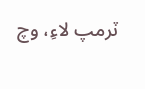ٽرمپ لاءِ، وچ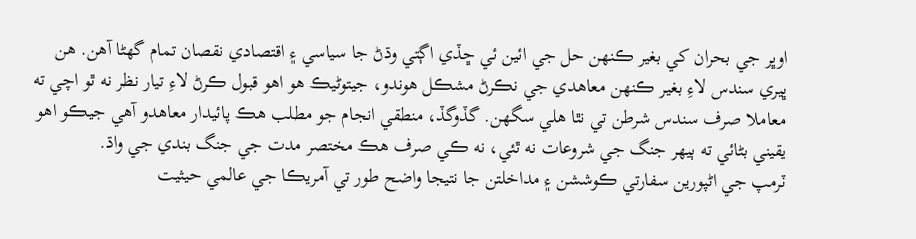اوڀر جي بحران کي بغير ڪنهن حل جي ائين ئي ڇڏي اڳتي وڌڻ جا سياسي ۽ اقتصادي نقصان تمام گهڻا آهن. هن ڀيري سندس لاءِ بغير ڪنهن معاهدي جي نڪرڻ مشڪل هوندو، جيتوڻيڪ هو اهو قبول ڪرڻ لاءِ تيار نظر نه ٿو اچي ته معاملا صرف سندس شرطن تي نٿا هلي سگهن. گڏوگڏ، منطقي انجام جو مطلب هڪ پائيدار معاهدو آهي جيڪو اهو يقيني بڻائي ته ٻيهر جنگ جي شروعات نه ٿئي، نه ڪي صرف هڪ مختصر مدت جي جنگ بندي جي واڌ.
ٽرمپ جي اڻپورين سفارتي ڪوششن ۽ مداخلتن جا نتيجا واضح طور تي آمريڪا جي عالمي حيثيت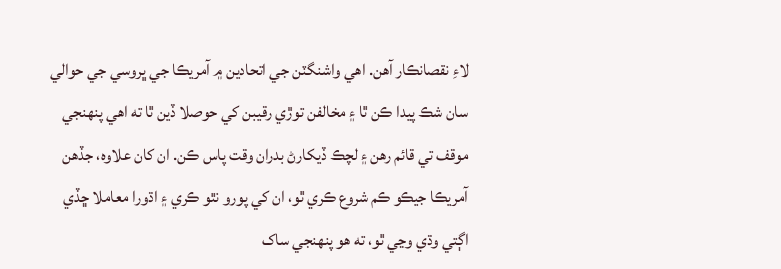لاءِ نقصانڪار آهن. اهي واشنگٽن جي اتحادين ۾ آمريڪا جي ڀروسي جي حوالي سان شڪ پيدا ڪن ٿا ۽ مخالفن توڙي رقيبن کي حوصلا ڏين ٿا ته اهي پنهنجي موقف تي قائم رهن ۽ لچڪ ڏيکارڻ بدران وقت پاس ڪن. ان کان علاوه، جڏهن آمريڪا جيڪو ڪم شروع ڪري ٿو، ان کي پورو نٿو ڪري ۽ اڌورا معاملا ڇڏي اڳتي وڌي وڃي ٿو، ته هو پنهنجي ساک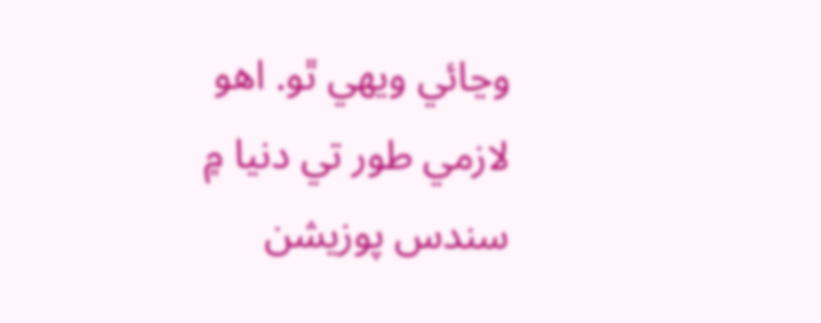وڃائي ويهي ٿو. اهو لازمي طور تي دنيا ۾ سندس پوزيشن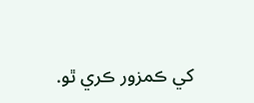کي ڪمزور ڪري ٿو.